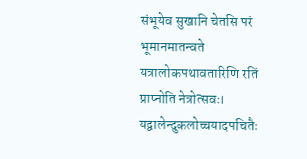संभूयेव सुखानि चेतसि परं भूमानमातन्वते यत्रालोकपथावतारिणि रतिं प्राप्नोति नेत्रोत्सवः।
यद्वालेन्दुकलोच्चयादपचितैः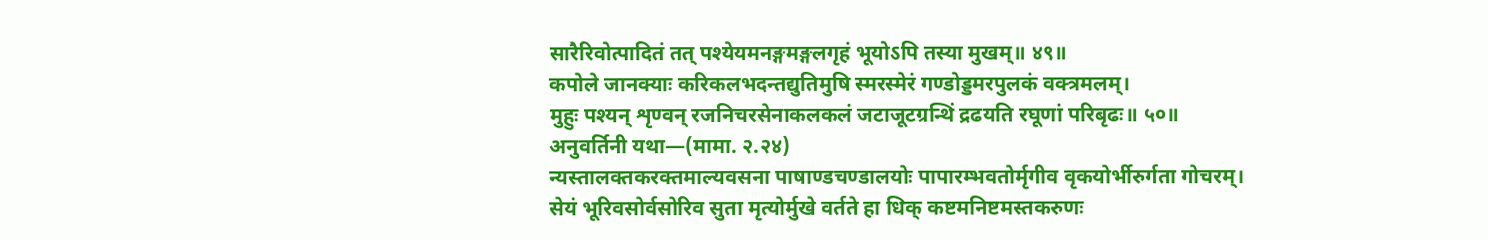सारैरिवोत्पादितं तत् पश्येयमनङ्गमङ्गलगृहं भूयोऽपि तस्या मुखम्॥ ४९॥
कपोले जानक्याः करिकलभदन्तद्युतिमुषि स्मरस्मेरं गण्डोड्डमरपुलकं वक्त्रमलम्।
मुहुः पश्यन् शृण्वन् रजनिचरसेनाकलकलं जटाजूटग्रन्थिं द्रढयति रघूणां परिबृढः॥ ५०॥
अनुवर्तिनी यथा—(मामा. २.२४)
न्यस्तालक्तकरक्तमाल्यवसना पाषाण्डचण्डालयोः पापारम्भवतोर्मृगीव वृकयोर्भीरुर्गता गोचरम्।
सेयं भूरिवसोर्वसोरिव सुता मृत्योर्मुखे वर्तते हा धिक् कष्टमनिष्टमस्तकरुणः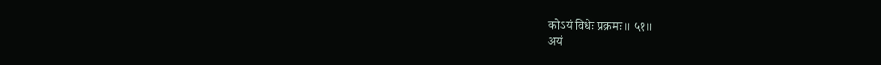कोऽयं विधेः प्रक्रमः॥ ५१॥
अयं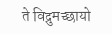ते विद्रुमच्छायो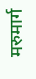मरुमार्ग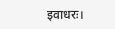इवाधरः।